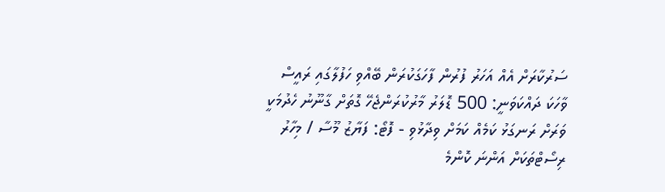ސަރުކާރަށް އެއް އަހަރު ފުރުން ފާހަގަކުރަން ބޭއްވި ހަފުލާގައި ރައީސް ވާހަކަ ދައްކަވަނީ: 500 ޑޮލަރު މާރުކުރަންޖެހޭ ގޮތަށް ގާނޫނު ހެދުމަކީ ވަރަށް ރަނގަޅު ކަމެއް ކަމަށް ވިދާޅުވި - ފޮޓޯ: ފަޔާޒު މޫސާ / މިހާރު
ރިސޯޓްތަކަށް އަންނަ ކޮންމެ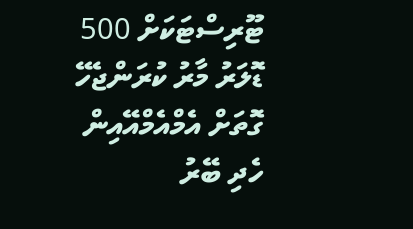ޓޫރިސްޓަކަށް 500 ޑޮލަރު މާރު ކުރަންޖެހޭ ގޮތަށް އެމްއެމްއޭއިން ހެދި ބޭރު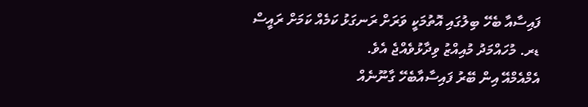ފައިސާއާ ބެހޭ ބިލުގައި އޮތުމަކީ ވަރަށް ރަނގަޅު ކަމެއް ކަމަށް ރައީސް ޑރ. މުހައްމަދު މުއިއްޒު ވިދާޅުވެއްޖެ އެވެ.
އެމްއެމްއޭ އިން ބޭރު ފައިސާއާބެހޭ ގާނޫނެއް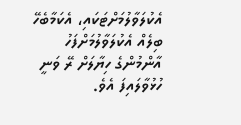އެކުލަވާލުމަށްޓަކައި، އެކަމާބެހޭ ބިލެއް އެކުލަވާލުމަށްފަހު އާންމުންގެ ހިޔާލަށް ރޭ ވަނީ ހުޅުވާލައިފަ އެވެ.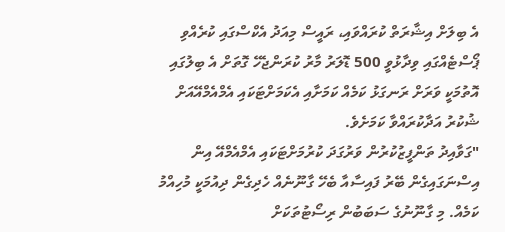އެ ބިލަށް އިޝާރަތް ކުރައްވައި، ރައީސް މިއަދު އެކްސްގައި ކުރެއްވި ޕޯސްޓެއްގައި ވިދާޅުވީ 500 ޑޮލަރު މާރު ކުރަންޖެހޭ ގޮތަށް އެ ބިލުގައި އޮތުމަކީ ވަރަށް ރަނގަޅު ކަމެއް ކަމަށާއި އެކަމަށްޓަކައި އެމްއެމްއޭއަށް ޝުކުރު އަދާކުރައްވާ ކަމަށެވެ.
"ގަވާއިދު ތަންފީޒުކުރުން ވަރުގަދަ ކުރުމަށްޓަކައި އެމްއެމްއޭ އިން އިސްނަގައިގެން ބޭރު ފައިސާއާ ބެހޭ ގާނޫނެއް ހެދިގެން ދިއުމަކީ މުހިއްމު ކަމެއް. މި ގާނޫނުގެ ސަބަބުން ރިސޯޓުތަކަށް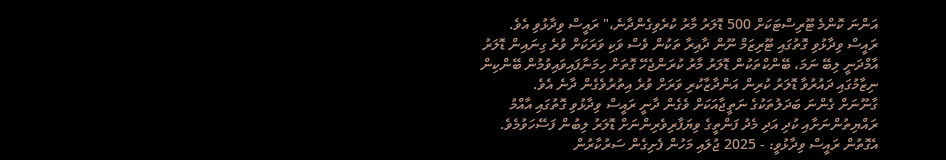އަންނަ ކޮންމެ ޓޫރިސްޓަކަށް 500 ޑޮލަރު މާރު ކުރެވިގެންދާނެ،" ރައީސް ވިދާޅުވި އެވެ.
ރައީސް ވިދާޅުވި ގޮތުގައި ޓޫރިޒަމް ނޫން ދާއިރާ ތަކުން ވެސް ވަކި ވަރަކަށް ވުރެ ގިނައިން ޑޮލަރު އާމްދަނީ ލިބޭ ނަމަ، ބޭންކްތަކުން ޑޮލަރު މާރު ކުރަންޖެހޭ ގޮތަށް ހިމަނާފައިވައިވުމުން ބޭންކިން ނިޒާމުގައި ދައުރުވާ ޑޮލަރު ކުރިން އަންދާޒާކުރި ވަރަށް ވުރެ އިތުރުވެގެން ދާނެ އެވެ.
ގާނޫނަށް ގެންނަ ބަދަލުތަކުގެ ނަތީޖާއަކަށް ވެގެން ދާނީ ރައީސް ވިދާޅުވި ގޮތުގައި އާއްމު ރައްޔިތުންނަށާއި ކުދި އަދި މެދު ފަންތީގެ ވިޔަފާރިވެރިންނަށް ޑޮލަރު ލިބުން ފަސޭހަވުމެވެ. އެގޮތުން ރައީސް ވިދާޅުވީ: - 2025 ޖުލައި މަހުން ފެށިގެން ސަރުކާރުން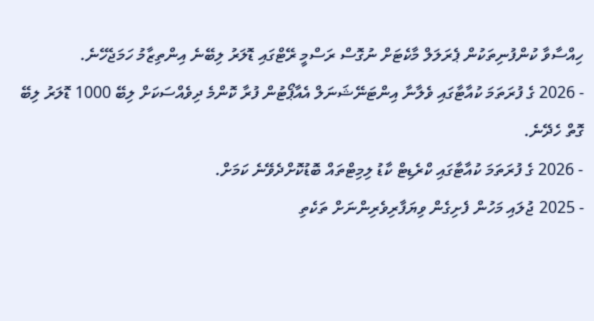ހިއްސާވާ ކުންފުނިތަކުން ޕެރަލަލް މާކެޓަށް ނުގޮސް ރަސްމީ ރޭޓްގައި ޑޮލަރު ލިބޭނެ އިންތިޒާމު ހަމަޖެހޭނެ.
- 2026 ގެ ފުރަތަމަ ކުއާޓާގައި ވެލާނާ އިންޓަނޭޝަނަލް އެއާޕޯޓުން ފުރާ ކޮންމެ ދިވެއްސަކަށް ލިބޭ 1000 ޑޮލަރު ލިބޭ ގޮތް ހެދޭނެ.
- 2026 ގެ ފުރަތަމަ ކުއާޓާގައި ކްރެޑިޓް ކާޑު ލިމިޓްތައް ބޮޑުކޮށްދެވޭނެ ކަމަށް.
- 2025 ޖުލައި މަހުން ފެށިގެން ވިޔަފާރިވެރިންނަށް ތަކެތި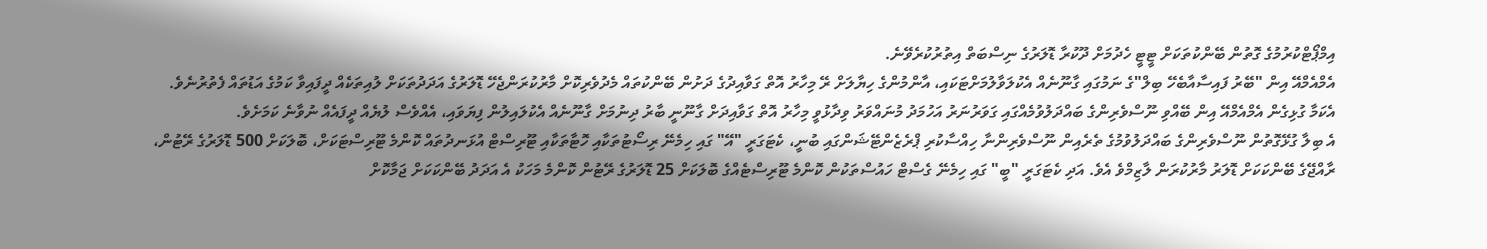އިމްޕޯޓްކުރުމުގެ ގޮތުން ބޭންކުތަކަށް ޓީޓީ ހެދުމަށް ދޫކުރާ ޑޮލަރުގެ ނިސްބަތް އިތުރުކުރެވޭނެ.
އެމްއެމްއޭ އިން "ބޭރު ފައިސާއާބެހޭ ބިލް"ގެ ނަމުގައި ގާނޫނެއް އެކުލަވާލުމަށްޓަކައި، އާންމުންގެ ހިޔާލަށް ރޭ މިހާރު އޮތް ގަވާއިދުގެ ދަށުން ބޭންކުތައް މެދުވެރިކޮށް މާރުކުރަންޖެހޭ ޑޮލަރުގެ އަދަދުތަކަށް ލުއިތަކެއް ދީފައިވާ ކަމުގެ އަޑުތައް ފެތުރުނެވެ.
އެކަމާ ގުޅިގެން އެމްއެމްއޭ އިން ބޭއްވި ނޫސްވެރިންގެ ބައްދަލުވުމެއްގައި ގަވަރުނަރު އަހުމަދު މުނައްވަރު ވިދާޅުވީ މިހާރު އޮތް ގަވާއިދަށް ގާނޫނީ ބާރު ދިނުމަށް ގާނޫނެއް އެކުލައިލުން ފިޔަވައި، އެއްވެސް ލުޔެއް ދީފައެއް ނުވާނެ ކަމަށެވެ.
އެ ބިލާ ގުޅޭގޮތުން ނޫސްވެރިންގެ ބައްދަލުވުމުގެ ތެރެއިން ނޫސްވެރިންނާ ހިއްސާކުރި ޕްރެޒެންޓޭޝަންގައި ބުނީ، ކެޓަގަރީ "އޭ" ގައި ހިމެނޭ ރިސޯޓުތަކާއި ހޮޓާތަކާއި ޓޫރިސްޓް އުޅަނދުތައް ކޮންމެ ޓޫރިސްޓަކަށް، ބޮލަކަށް 500 ޑޮލަރުގެ ރޭޓުން، ރާއްޖޭގެ ބޭންކަކަށް ޑޮލަރު މާރުކުރަން ލާޒިމްވެ އެވެ. އަދި ކެޓަގަރީ "ބީ" ގައި ހިމެނޭ ގެސްޓް ހައުސްތަކުން ކޮންމެ ޓޫރިސްޓެއްގެ ބޮލަކަށް 25 ޑޮލަރުގެ ރޭޓުން ކޮންމެ މަހަކު އެ އަދަދު ބޭންކަކަށް ޖަމާކޮށް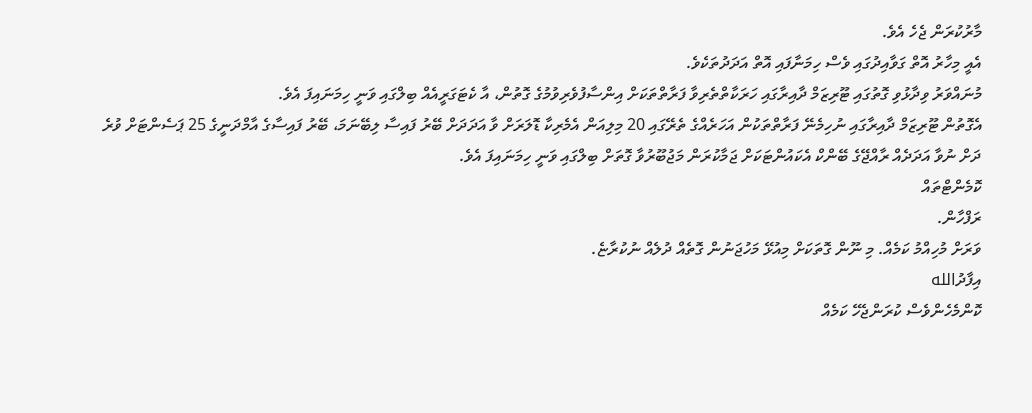މާރުކުރަން ޖެހެ އެވެ.
އެއީ މިހާރު އޮތް ގަވާއިދުގައި ވެސް ހިމަނާފައި އޮތް އަދަދުތަކެވެ.
މުނައްވަރު ވިދާޅުވި ގޮތުގައި ޓޫރިޒަމް ދާއިރާގައި ހަރަކާތްތެރިވާ ފަރާތްތަކަށް އިންސާފުވެރިވުމުގެ ގޮތުން، އާ ކެޓަގަރީއެއް ބިލްގައި ވަނީ ހިމަނައިފަ އެވެ.
އެގޮތުން ޓޫރިޒަމް ދާއިރާގައި ނުހިމެނޭ ފަރާތްތަކުން އަހަރެއްގެ ތެރޭގައި 20 މިލިއަން އެމެރިކާ ޑޮލަރަށް ވާ އަދަދަށް ބޭރު ފައިސާ ލިބޭނަމަ، ބޭރު ފައިސާގެ އާމްދަނީގެ 25 ޕަސެންޓަށް ވުރެ ދަށް ނުވާ އަދަދެއް ރާއްޖޭގެ ބޭންކް އެކައުންޓަކަށް ޖަމާކުރަން މަޖުބޫރުވާ ގޮތަށް ބިލްގައި ވަނީ ހިމަނައިފަ އެވެ.
ކޮމެންޓްތައް
ރަފްހާން.
ވަރަށް މުހިއްމު ކަމެއް. މި ނޫން ގޮތަކަށް މިއުޅޭ މަހުޖަނުން ގޮތެއް ދުލެއް ނުކުރާޏެ.
އިފާދުالله
ކޮންމެހެންވެސް ކުރަންޖެހޭ ކަމެއް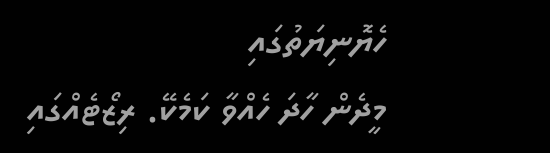ހެޔޮނިޔަތުގައި
މީދެން ހާދަ ހެއްވާ ކަމެކޭ. ރިޒޯޓެއްގައި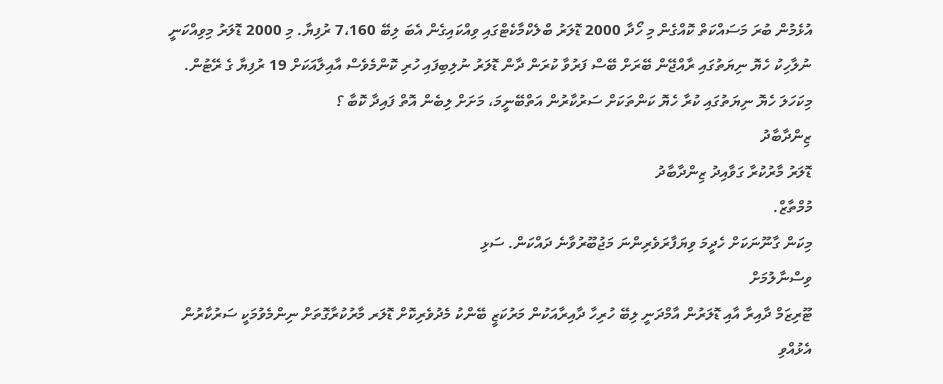އުޅެމުން ބުރަ މަސައްކަތް ކޮއްގެން މި ހޯދާ 2000 ޑޮލަރު ބްލެކްމާކެޓްގައި ވިއްކައިގެން އެބަ ލިބޭ 7،160 ރުފިޔާ. މި 2000 ޑޮލަރު މިވިއްކަނީ ނުލާހިކު ހެޔޮ ނިޔަތުގައި ރާއްޖޭން ބޭރަށް ބޭސް ފަރުވާ ކުރަން ދާން ޑޮލަރު ނުލިބިފައި ހުރި ކޮންމެވެސް އާއިލާއަކަށް 19 ރުފިޔާ ގެ ރޭޓުން. މިކަހަލަ ހެޔޮ ނިޔަތުގައި ކުރާ ހެޔޮ ކަންތަކަށް ސަރުކާރުން އަތްބޭނީމަ، މަށަށް ލިބެން އޮތް ފައިދާ ކޮބާ ؟
ޒިންދާބާދު
ޑޮލަރު މާރުކުރާ ގަވާއިދު ޒިންދާބާދު
މުމްތާޒް.
މިކަން ގާނޫނަކަށް ހެދީމަ ވިޔަފާރަވެރިންނަ މަޖުބޫރުވާނެ ދައްކަން. ސަޅި
ވިސްނާލުމަށް
ޓޫރިޒަމް ދާއިރާ އާއި ޑޮލަރުން އާމްދަނީ ލިބޭ ހުރިހާ ދާއިރާއަކުން މަރުކަޒީ ބޭންކު މެދުވެރިކޮށް ޑޮލަރ މާރުކުރާގޮތަށް ނިންމެވުމަކީ ސަރުކާރުން އެޅުއްވި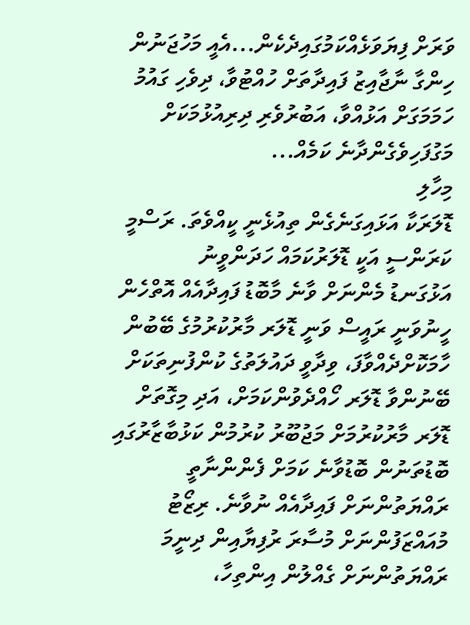ވަރަށް ފިޔަވަޅެއްކަމުގައިދެކެން...އެއީ މަހުޖަނުން ހިންގާ ނާޖާއިޒު ފައިދާތަށް ހުއްޓުވާ، ދިވެހި ގައުމު ހަމަމަގަށް އަޅުއްވާ، އަބުރުވެރި ދިރިއުޅުމަކަށް މަގުފަހިވެގެންދާނެ ކަމެއް...
މިހާލި
ޑޮލަރަކާ އަޅައިގަނެގެން ތިއުޅެނީ ކީއްވެތަ. ރަސްމީ ކަރަންސީ އަކީ ޑޮލަރުކަމައް ހަދަންވީނު
އަޅުގަނޑު މެންނަށް ވާނެ މާބޮޑު ފައިދާއެއް އޮތްހެން ހީނުވަނީ ރައީސް ވަނީ ޑޮލަރ މާރުކުރުމުގެ ބޭބުން ހާމަކޮށްދެއްވާފަ، ވިދާވީ ދައުލަތުގެ ކުންފުނިތަކަށް ބޭނުންވާ ޑޮލަރ ހޯއްދެވުންކަމަށް، އަދި މިގޮތަށް ޑޮލަރ މާރުކުރުމަށް މަޖުބޫރު ކުރުމުން ކަޅުބާޒާރުގައި ބޮޑުތަނުން ބޮޑުވާނެ ކަމަށް ފެންންނާތީ ރައްޔަތުންނަށް ފައިދާއެއް ނުވާނެ. ރިޒޯޓު މުއައްޒަފުންނަށް މުސާރަ ރުފިޔާއިން ދިނީމަ ރައްޔަތުންނަށް ގެއްލުން އިންތިހާ،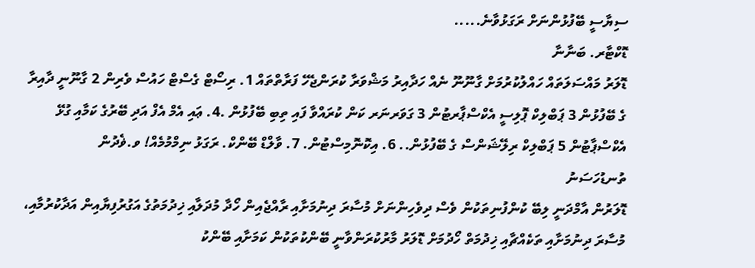ސިޔާސީ ބޭފުޅުންނަށް ރަގަޅުވާނެ.....
ޑޮކްޓާރ. ބަނާނާ
ޑޮލަރު މައްސަލަތައް ހައްލުކުރުމަށް ގާނޫނޫ ނެއް ހަދާއިރު މަޝްވަރާ ކުރަންޖެހޭ ފަރާތްތައް 1. ރިސޯޓް ގެސްޓް ހައުސް ވެރިން 2 ގާނޫނީ ދާއިރާ ގެ ބޭފުޅުން 3 ޕަބްލިކް ޕޮލިސީ އެކްސްޕާރޓުން 3 ގަވަރނަރ ކަން ކުރައްވާ ފައި ތިބި ބޭފުޅުން .4. ޢައި އެމް އެފް އަދި ބޭރުގެ ކަމާއި ގުޅޭ އެކްސްޕާޓުން 5 ޕަބްލިކް ރިލޭޝަންސް ގެ ބޭފުޅުން.. 6. އިކޮނޮމިސްޓުން. 7. ވާލްޑް ބޭންކް. ރަގަޅު ނިމްމުމެއް! ވ.ޥެދުން
ތުނޑުހަސަނު
ޑޮލަރުން އާމްދަނީ ލިބޭ ކުންފުނިތަކުން ވެސް ދިވެހިންނަށް މުސާރަ ދިނުމަށާއި ރާއްޖެއިން ހޯދާ މުދަލާއި ޚިދުމަތުގެ އަގުރުފިޔާއިން އަދާކުރުމާއި، މުސާރަ ދިނުމަށާއި ތަކެއްޗާއި ޚިދުމަތް ހޯދުމަށް ޑޮލަރު މާރުކުރަންވާނީ ބޭންކުތަކުން ކަމަށާއި ބޭންކު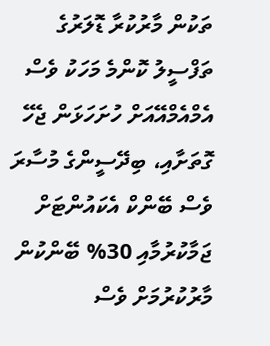ތަކުން މާރުކުރާ ޑޮލަރުގެ ތަފްސީލު ކޮންމެ މަހަކު ވެސް އެމްއެމްއޭއަށް ހުށަހަޅަން ޖެހޭ ގޮތަށާއި، ބިދޭސީންގެ މުސާރަ ވެސް ބޭންކް އެކައުންޓަށް ޖަމާކުރުމާއި 30% ބޭންކުން މާރުކުރުމަށް ވެސް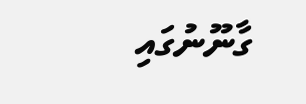ގާނޫނުގައި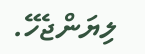ލިޔަންޖެހޭ.